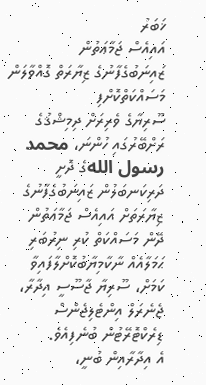ޚަބަރު
އައިއެސް ޖަމާޢަތުން ޒައިނަބުގެފާނުގެ ޒިޔާރަތް ގޮއްވާލަން މަސައްކަތްކޮށްފި
ސޫރިޔާގެ ވެރިރަށް ދިމިޝްޤުގެ ރަށްބޭރުގައި ހުންނަ، محمد رسول اللهގެ ދޮށީ ދަރިކަނބަލުން ޒައިނަބުގެފާނުގެ ޒިޔާރަތަށް އައިއެސް ޖަމާޢަތުން ދޭން މަސައްކަތް ކުރި ނިރުބަރި ޙަމަލާއެއް ނާކާމިޔާބުކޮށްލާފައިވާ ކަމަށް، ސޫރިޔާ ޖާސޫސީ އިދާރާ، ޖެނެރަލް އިންޓެލިޖެންސް ޑިރެކްޓޮރޭޓުން ބުނެފިއެވެ.
އެ އިދާރާއިން ބުނީ،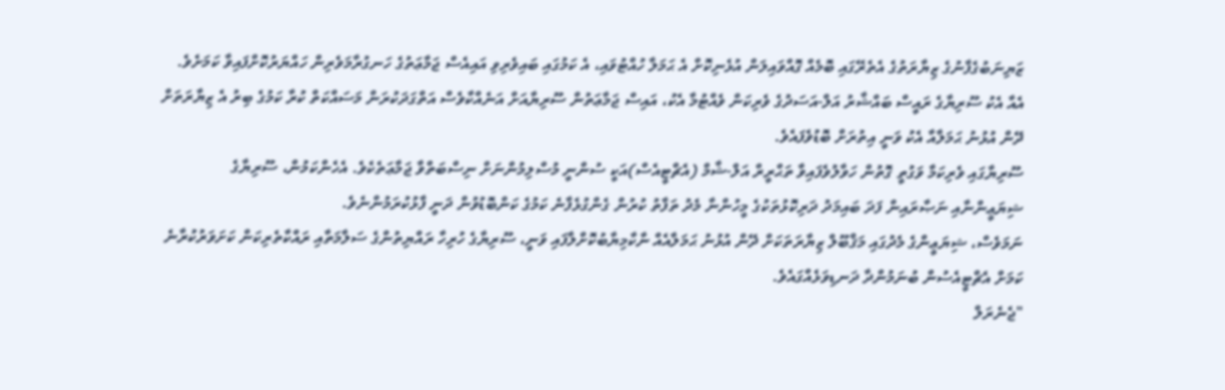ޒަޔިނަބުގެފާނުގެ ޒިޔާރަތުގެ އެތެރޭގައި ބޮމެއް ގޮއްވައިލަން އުޅެނިކޮށް އެ ޙަމަލާ ހުއްޓުވައި، އެ ކަމުގައި ބައިވެރިވި އައިއެސް ޖަމާޢަތުގެ ހަނގުރާމަވެރިން ހައްޔަރުކޮށްފައިވާ ކަމަށެވެ. އެއާ އެކު ސޫރިޔާގެ ރައީސް ބައްޝާރު އަލް-އަސަދުގެ ވެރިކަން ވެއްޓުމާ އެކު، އައިސް ޖަމާޢަތުން ސޫރިޔާއަށް އަނެއްކާވެސް އަތްގަދަކުރަން މަސައްކަތް ކުރާ ކަމުގެ ބިރު އެ ޒިޔާރަތަށް ދޭން އުޅުނު ޙަމަލާއާ އެކު ވަނީ އިތުރަށް ބޮޑުވެފައެވެ.
ސޫރިޔާގައި ވެރިކަމާ ވަގުތީ ގޮތުން ހަވާލުވެފައިވާ ތަޙްރީރް އަލް-ޝާމް (އެޗްޓީއެސް)އަކީ ސުންނީ މުސްލިމުންނަށް ނިސްބަތްވާ ޖަމާޢަތެކެވެ. އެހެންކަމުން، ސޫރިޔާގެ ޝިޔަޢީންނާއި ނަޞާރައިން ފަދަ ބައިމަދު ދަރިކޮޅުތަކުގެ މީހުންނާ މެދު ތަފާތު ކުރުން ގެންގުޅެފާނެ ކަމުގެ ކަންބޮޑުވުން ދަނީ ފާޅުކުރަމުންނެވެ.
ނަމަވެސް، ޝިޔަޢީންގެ މެދުގައި މަޤްބޫލް ޒިޔާރަތަކަށް ދޭން އުޅުނު ޙަމަލާއެއް ނާކާމިޔާބުކޮށްލާފައި ވަނީ، ސޫރިޔާގެ ހުރިހާ ރައްޔިތުންގެ ސަލާމަތާއި ރައްކާތެރިކަން ކަށަވަރުކުރާނެ ކަމަށް އެޗްޓީއެސުން ބުނަމުންދާ ދަނޑިވަޅެއްގައެވެ.
"ޖެނެރަލް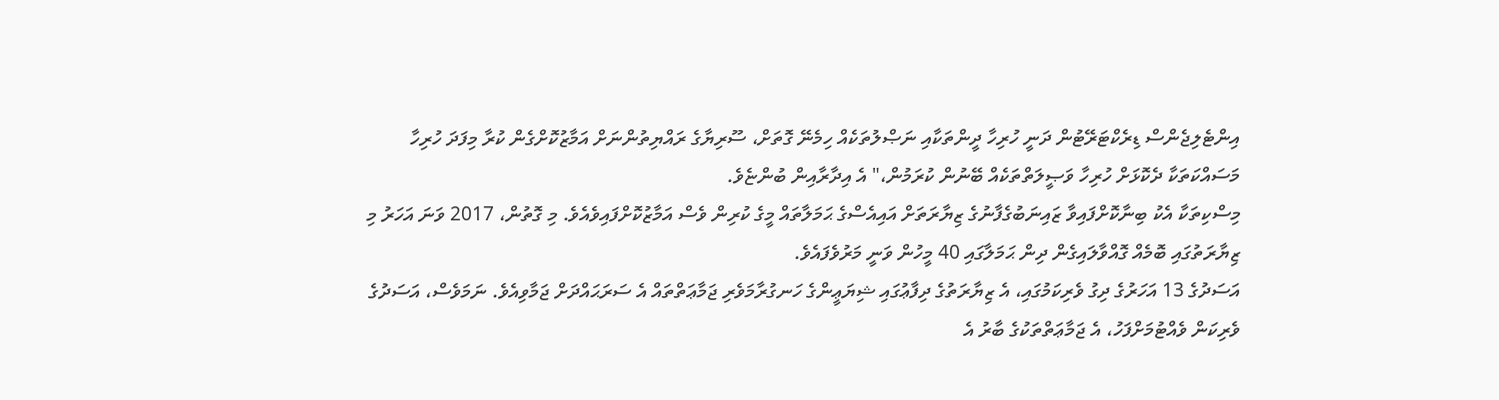އިންޓެލިޖެންސް ޑިރެކްޓަރޭޓުން ދަނީ ހުރިހާ ދީންތަކާއި ނަޞްލުތަކެއް ހިމެނޭ ގޮތަށް، ސޫރިޔާގެ ރައްޔިތުންނަށް އަމާޒުކޮށްގެން ކުރާ މިފަދަ ހުރިހާ މަސައްކަތަކާ ދެކޮޅަށް ހުރިހާ ވަޞީލަތްތަކެއް ބޭނުން ކުރަމުން،" އެ އިދާރާއިން ބުންޏެވެ.
މިސްކިތަކާ އެކު ބިނާކޮށްފައިވާ ޒައިނަބުގެފާނުގެ ޒިޔާރަތަށް އައިއެސްގެ ޙަމަލާތައް މީގެ ކުރިން ވެސް އަމާޒުކޮށްފައިވެއެވެ. މި ގޮތުން، 2017 ވަނަ އަހަރު މި ޒިޔާރަތުގައި ބޮމެއް ގޮއްވާލައިގެން ދިން ޙަމަލާގައި 40 މީހުން ވަނީ މަރުވެފައެވެ.
އަސަދުގެ 13 އަހަރުގެ ދިގު ވެރިކަމުގައި، އެ ޒިޔާރަތުގެ ދިފާޢުގައި ޝިޔަޢީންގެ ހަނގުރާމަވެރި ޖަމާޢަތްތައް އެ ސަރަޙައްދަށް ޖަމާވިއެވެ. ނަމަވެސް، އަސަދުގެ ވެރިކަން ވެއްޓުމަށްފަހު، އެ ޖަމާޢަތްތަކުގެ ބާރު އެ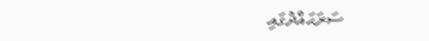ސަރަޙައްދުގައި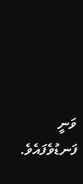ވަނީ ފަނޑުވެފައެވެ.